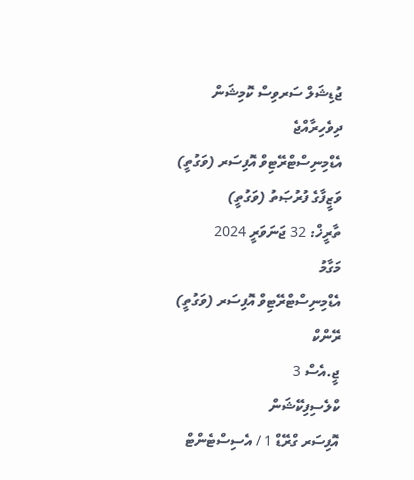ޖުޑިޝަލް ސަރވިސް ކޮމިޝަން
ދިވެހިރާއްޖެ
އެޑްމިނިސްޓްރޭޓިވް އޮފިސަރ (ވަގުތީ)
ވަޒީފާގެ ފުރުޞަތު (ވަގުތީ)
ތާރީޚް: 32 ޖަނަވަރީ 2024
މަގާމު
އެޑްމިނިސްޓްރޭޓިވް އޮފިސަރ (ވަގުތީ)
ރޭންކް
ޖީ.އެސް 3
ކްލެސިފިކޭޝަން
އޮފިސަރ ގްރޭޑް 1 / އެސިސްޓެންޓް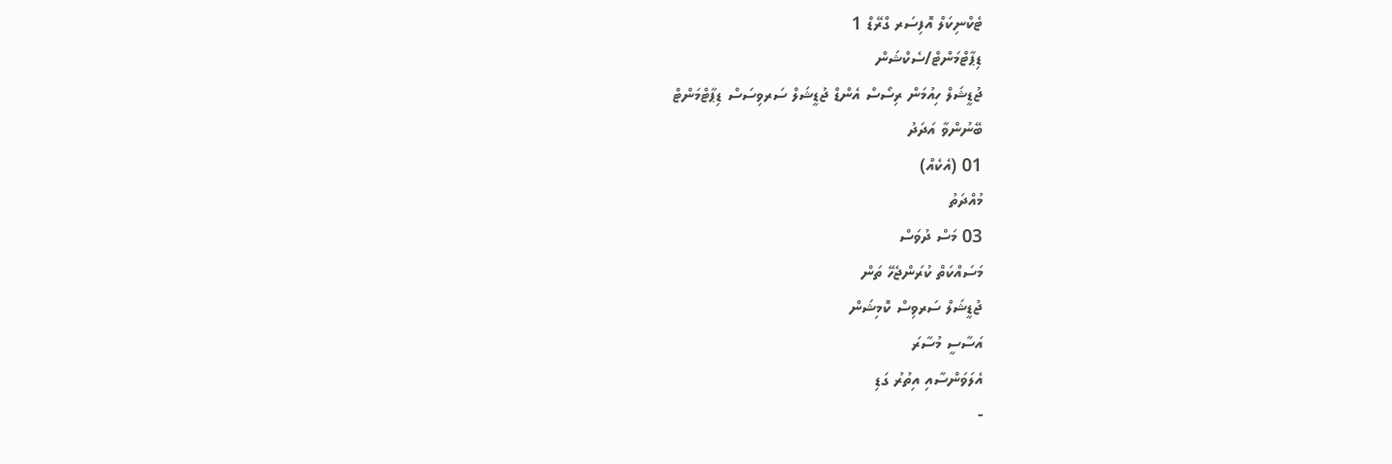ޓެކްނިކަލް އޮފިސަރ ގްރޭޑް 1
ޑިޕާޓްމަންޓް/ސެކްޝަން
ޖުޑީޝަލް ހިއުމަން ރިސޯސް އެންޑް ޖުޑީޝަލް ސަރވިސަސް ޑިޕާޓްމަންޓް
ބޭނުންވާ އަދަދު
01 (އެކެއް)
މުއްދަތު
03 މަސް ދުވަސް
މަސައްކަތް ކުރަންޖެހޭ ތަން
ޖުޑީޝަލް ސަރވިސް ކޮމިޝަން
އަސާސީ މުސާރަ
އެލަވަންސާއި އިތުރު ގަޑި
-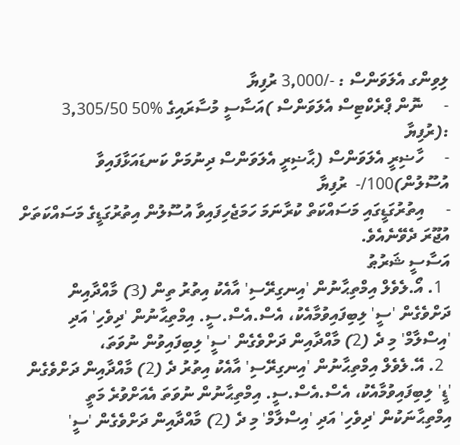ލިވިންގ އެލަވަންސް : -/3,000 ރުފިޔާ
-     ނޮން ޕްރެކްޓިސް އެލަވަންސް )އަސާސީ މުސާރައިގެ %50 3,305/50 :(ރުފިޔާ
-     ހާޟިރީ އެލަވަންސް (ޙާޟިރީ އެލަވަންސް ދިނުމަށް ކަނޑައަޅާފައިވާ އުސޫލުން)100/-  ރުފިޔާ
-     އިތުރުގަޑީގައި މަސައްކަތް ކުރާނަމަ ހަމަޖެހިފައިވާ އުސޫލުން އިތުރުގަޑީގެ މަސައްކަތަށް އުޖޫރަ ދެވޭނެއެވެ.
އަސާސީ ޝަރުޠު
  1. އޯ.ލެވެލް އިމްތިޙާނުން 'އިނގިރޭސި' އާއެކު އިތުރު ތިން (3) މާއްދާއިން ދަށްވެގެން 'ސީ' ލިބިފައިވުމާއެކު، އެސް.އެސް.ސީ. އިމްތިޙާނުން 'ދިވެހި' އަދި 'އިސްލާމް' މި ދެ (2) މާއްދާއިން ދަށްވެގެން 'ސީ' ލިބިފައިވުން ނުވަތަ،
  2. އޭ.ލެވެލް އިމްތިޙާނުން 'އިނގިރޭސި' އާއެކު އިތުރު ދެ (2) މާއްދާއިން ދަށްވެގެން 'ޑީ' ލިބިފައިވުމާއެކު، އެސް.އެސް.ސީ. އިމްތިޙާނުން ނުވަތަ އެއަށްވުރެ މަތީ އިމްތިޙާނަކުން 'ދިވެހި' އަދި 'އިސްލާމް' މި ދެ (2) މާއްދާއިން ދަށްވެގެން 'ސީ'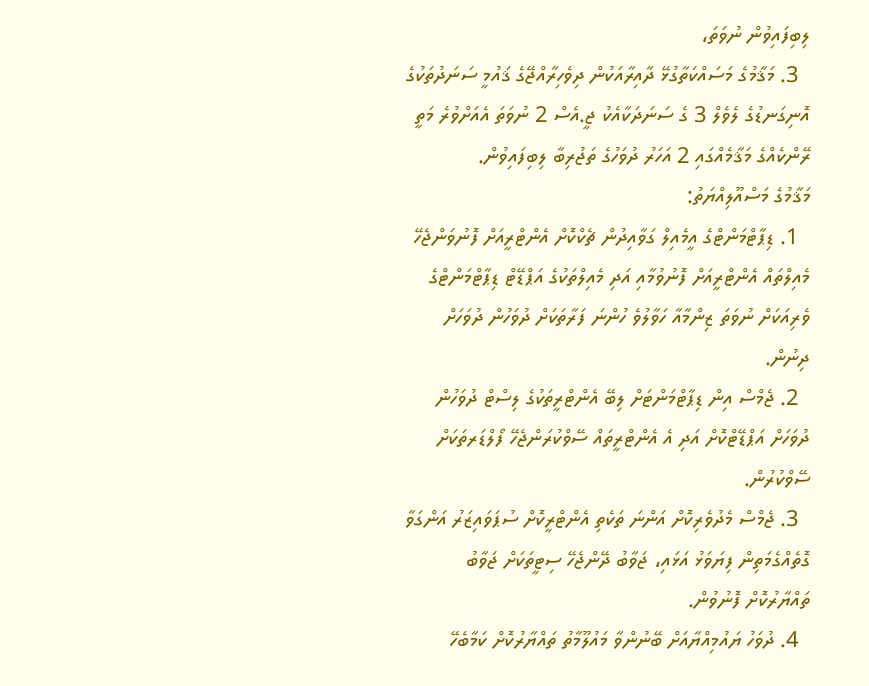ލިބިފައިވުން ނުވަތަ،
  3. މަޤާމުގެ މަސައްކަތާގުޅޭ ދާއިރާއަކުން ދިވެހިރާއްޖޭގެ ޤައުމީ ސަނަދުތަކުގެ އޮނިގަނޑުގެ ލެވެލް 3 ގެ ސަނަދަކާއެކު ޖީ.އެސް 2 ނުވަތަ އެއަށްވުރެ މަތީ  ރޭންކެއްގެ މަޤާމެއްގައި 2 އަހަރު ދުވަހުގެ ތަޖުރިބާ ލިބިފައިވުން.
މަޤާމުގެ މަސްއޫލިއްޔަތު:
  1. ޑިޕާޓްމަންޓްގެ އީމެއިލް ގަވާއިދުން ޗެކްކޮށް އެންޓްރީއަށް ފޮނުވަންޖެހޭ މެއިލްތައް އެންޓްރީއަށް ފޮނުވުމާއި އަދި މެއިލްތަކުގެ އަޕްޑޭޓް ޑިޕާޓްމަންޓްގެ ވެރިއަކަށް ނުވަތަ ޒިންމާއާ ހަވާލުވެ ހުންނަ ފަރާތަކަށް ދުވަހުން ދުވަހަށް ދިނުން.
  2. ޖެމްސް އިން ޑިޕާޓްމަންޓަށް ލިބޭ އެންޓްރީތަކުގެ ލިސްޓް ދުވަހުން ދުވަހަށް އަޕްޑޭޓްކޮށް އަދި އެ އެންޓްރީތައް ސޭވްކުރަންޖެހޭ ފޯލްޑަރތަކަށް ސޭވްކުރުން.
  3. ޖެމްސް މެދުވެރިކޮށް އަންނަ ތަކެތި އެންޓްރީކޮށް ސުޕަވައިޒަރު އަންގަވާ ގޮތެއްގެމަތިން ފިޔަވަޅު އަޅައި، ޖަވާބު ދޭންޖެހޭ ސިޓީތަކަށް ޖަވާބު ތައްޔާރުކޮށް ފޮނުވުން.
  4. ދުވަހު ޔައުމިއްޔާއަށް ބޭނުންވާ މައުލޫމާތު ތައްޔާރުކޮށް ކަމާބެހޭ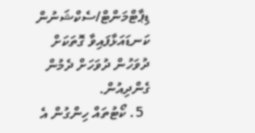ޑިޕާޓްމަންޓް/ސެކްޝަނުން ކަނޑައަޅާފައިވާ ގޮތަކަށް ދުވަހުން ދުވަހަށް ދެމުން ގެންދިއުން.
  5. ކޯޓުތައް ހިންގުން އެ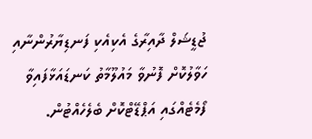ޖުޑީޝަލް ދާއިރާގެ އެކިއެކި ފަނޑިޔާރުންނާއި ހަވާލުކޮށް ފޮނުވާ މައުލޫމާތު ކަނޑައަޅާފައިވާ ފޯމެޓެއްގައި އަޕްޑޭޓްކޮށް ބެލެހެއްޓުން.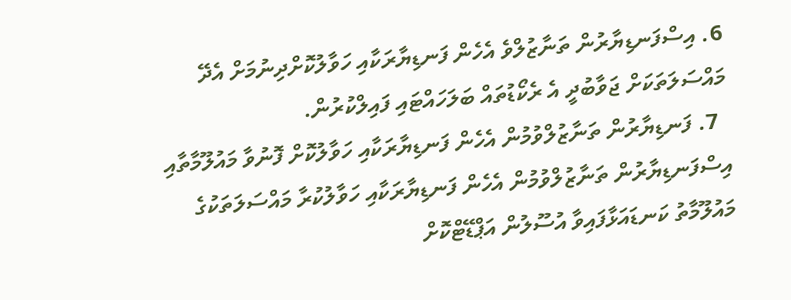6. އިސްފަނޑިޔާރުން ތަނާޒުލްވެ އެހެން ފަނޑިޔާރަކާއި ހަވާލުކޮށްދިނުމަށް އެދޭ މައްސަލަތަކަށް ޖަވާބުދީ އެ ރެކޯޑުތައް ބަލަހައްޓައި ފައިލްކުރުން.
  7. ފަނޑިޔާރުން ތަނާޒުލްވުމުން އެހެން ފަނޑިޔާރަކާއި ހަވާލުކޮށް ފޮނުވާ މައުލޫމާތާއި އިސްފަނޑިޔާރުން ތަނާޒުލްވުމުން އެހެން ފަނޑިޔާރަކާއި ހަވާލުކުރާ މައްސަލަތަކުގެ މައުލޫމާތު ކަނޑައަޅާފައިވާ އުސޫލުން އަޕްޑޭޓްކޮށް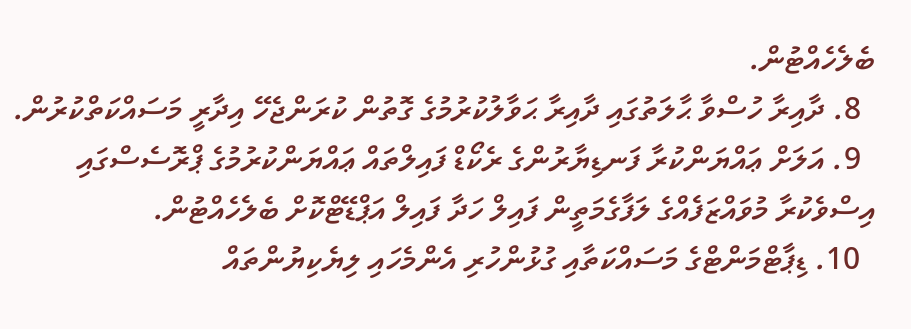ބެލެހެއްޓުން.
  8. ދާއިރާ ހުސްވާ ޙާލަތުގައި ދާއިރާ ޙަވާލުކުރުމުގެ ގޮތުން ކުރަންޖެހޭ އިދާރީ މަސައްކަތްކުރުން.
  9. އަލަށް ޢައްޔަންކުރާ ފަނޑިޔާރުންގެ ރެކޯޑް ފައިލްތައް ޢައްޔަންކުރުމުގެ ޕްރޮސެސްގައި އިސްވެކުރާ މުވައްޒަފެއްގެ ލަފާގެމަތީން ފައިލް ހަދާ ފައިލް އަޕްޑޭޓްކޮށް ބެލެހެއްޓުން.
  10. ޑިޕާޓްމަންޓްގެ މަސައްކަތާއި ގުޅުންހުރި އެންމެހައި ލިޔެކިޔުންތައް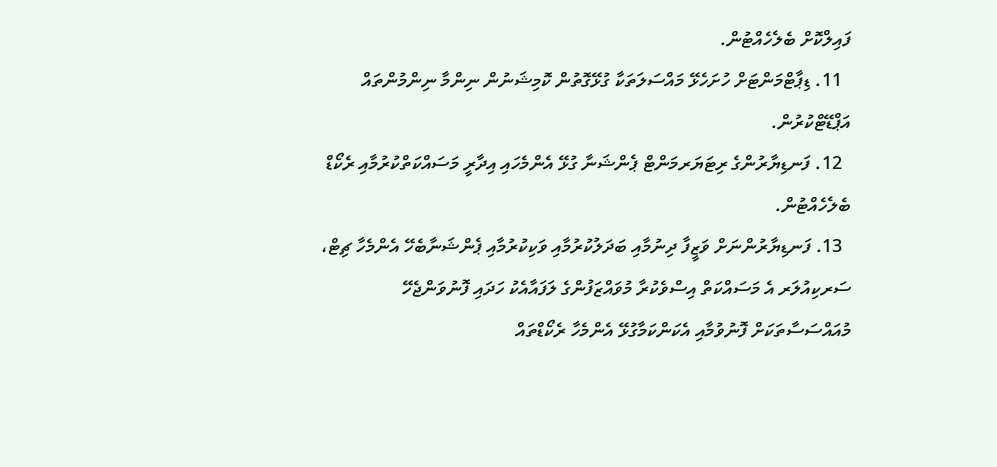ފައިލްކޮށް ބެލެހެއްޓުން.
  11. ޑިޕާޓްމަންޓަށް ހުށަހެޅޭ މައްސަލަތަކާ ގުޅޭގޮތުން ކޮމިޝަނުން ނިންމާ ނިންމުންތައް އަޕްޑޭޓްކުރުން.
  12. ފަނޑިޔާރުންގެ ރިޓަޔަރމަންޓް ޕެންޝަނާ ގުޅޭ އެންމެހައި އިދާރީ މަސައްކަތްކުރުމާއި ރެކޯޑް ބެލެހެއްޓުން.
  13. ފަނޑިޔާރުންނަށް ވަޒީފާ ދިނުމާއި ބަދަލުކުރުމާއި ވަކިކުރުމާއި ޕެންޝަނާބެހޭ އެންމެހާ ޗިޓް، ސަރކިއުލަރ އެ މަސައްކަތް އިސްވެކުރާ މުވައްޒަފުންގެ ލަފައާއެކު ހަދައި ފޮނުވަންޖެހޭ މުއައްސަސާތަކަށް ފޮނުވުމާއި އެކަންކަމާގުޅޭ އެންމެހާ ރެކޯޑްތައް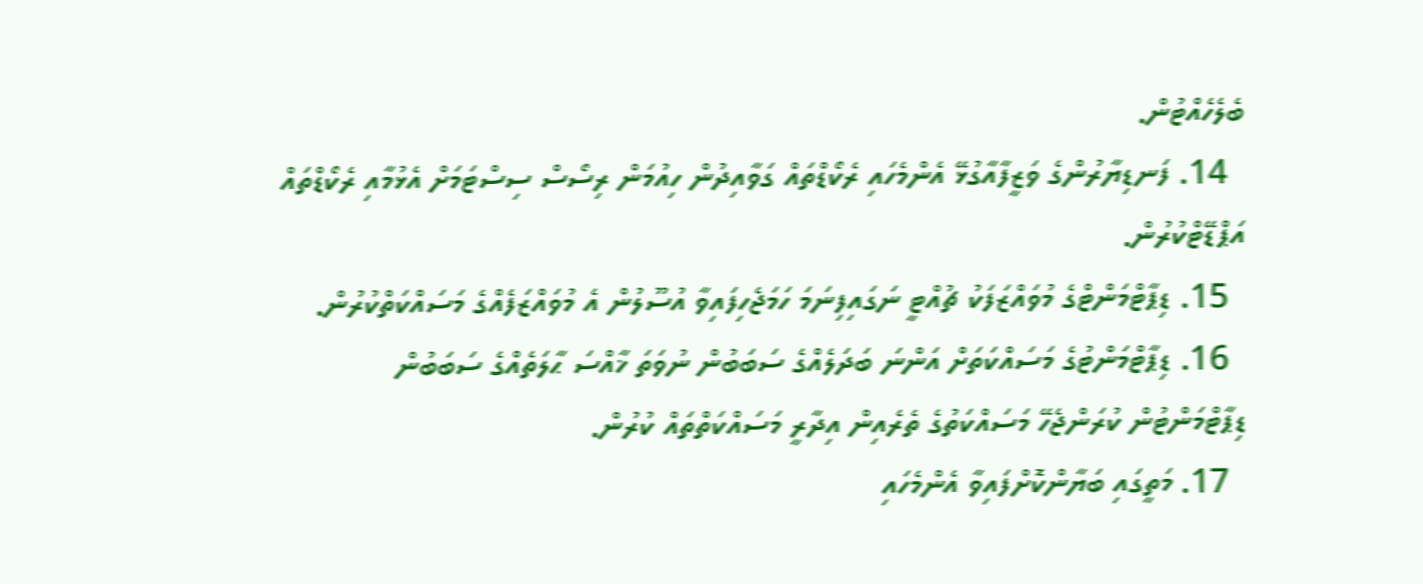ބެލެހެއްޓުން.
  14. ފަނޑިޔާރުންގެ ވަޒީފާއާގުޅޭ އެންމެހައި ރެކޯޑްތައް ގަވާއިދުން ހިއުމަން ރިސޯސް ސިސްޓަމަށް އެޅުމާއި ރެކޯޑްތައް އަޕްޑޭޓްކުރުން.
  15. ޑިޕާޓްމަންޓްގެ މުވައްޒަފަކު ޗުއްޓީ ނަގައިފިނަމަ ހަމަޖެހިފައިވާ އުސޫލުން އެ މުވައްޒަފެއްގެ މަސައްކަތްކުރުން.
  16. ޑިޕާޓްމަންޓުގެ މަސައްކަތަށް އަންނަ ބަދަލެއްގެ ސަބަބުން ނުވަތަ ޚާއްސަ ޙާލަތެއްގެ ސަބަބުން ޑިޕާޓްމަންޓުން ކުރަންޖެހޭ މަސައްކަތުގެ ތެރެއިން އިދާރީ މަސައްކަތްތައް ކުރުން.
  17. މަތީގައި ބަޔާންކޮށްފައިވާ އެންމެހައި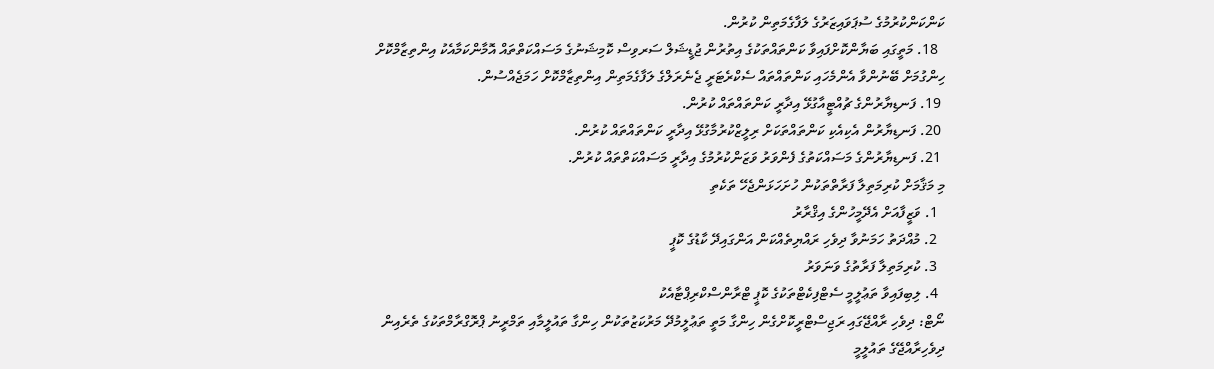ކަންކަންކުރުމުގެ ސުޕަވައިޒަރުގެ ލަފާގެމަތިން ކުރުން.
  18. މަތީގައި ބަޔާންކޮށްފައިވާ ކަންތައްތަކުގެ އިތުރުން ޖުޑީޝަލް ސަރވިސް ކޮމިޝަނުގެ މަސައްކަތްތައް އޮމާންކަމާއެކު އިންތިޒާމްކޮށް ހިންގުމަށް ބޭނުންވާ އެންމެހައި ކަންތައްތައް ސެކްރެޓަރީ ޖެނެރަލްގެ ލަފާގެމަތިން އިންތިޒާމްކޮށް ހަމަޖެއްސުން.
 19. ފަނޑިޔާރުންގެ ޗުއްޓީއާގުޅޭ އިދާރީ ކަންތައްތައް ކުރުން.
 20. ފަނޑިޔާރުން އެކިއެކި ކަންތައްތަކަށް ރިލީޒްކުރުމާގުޅޭ އިދާރީ ކަންތައްތައް ކުރުން.
 21. ފަނޑިޔާރުންގެ މަސައްކަތުގެ ފެންވަރު ވަޒަންކުރުމުގެ އިދާރީ މަސައްކަތްތައް ކުރުން.
މި މަޤާމަށް ކުރިމަތިލާ ފަރާތްތަކުން ހުށަހަޅަންޖެހޭ ތަކެތި
  1. ވަޒީފާއަށް އެދޭމީހުންގެ އިޤްރާރު
  2. މުއްދަތު ހަމަނުވާ ދިވެހި ރައްޔިތެއްކަން އަންގައިދޭ ކާޑުގެ ކޮޕީ
  3. ކުރިމަތިލާ ފަރާތުގެ ވަނަވަރު
  4. ލިބިފައިވާ ތަޢުލީމީ ސެޓްފިކެޓްތަކުގެ ކޮޕީ ޓްރާންސްކްރިޕްޓާއެކު
ނޯޓް: ދިވެހި ރާއްޖޭގައި ރަޖިސްޓްރީކޮށްގެން ހިންގާ މަތީ ތަޢުލީމުދޭ މަރުކަޒުތަކުން ހިންގާ ތައުލީމާއި ތަމްރީނު ޕްރޮގްރާމްތަކުގެ ތެރެއިން ދިވެހިރާއްޖޭގެ ތައުލީމީ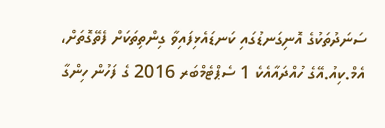ސަނަދުތަކުގެ އޮނިގަނޑުގައި ކަނޑައެޅިފައިވާ ގިންތިތަކަށް ފެތޭގޮތަށް، އެމް.ކިއު.އޭގެ ހުއްދައާއެކެ 1 ސެޕްޓެމްބަރ 2016 ގެ ފަހުން ހިންގާ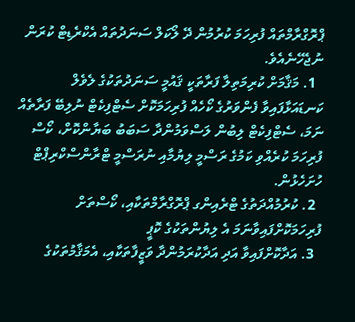ޕްރޮގްރާމްތައް ފުރިހަމަ ކުރުމުން ދޭ ލޯކަލް ސަނަދުތައް އެކްރެޑިޓް ކުރަން ނުޖެހޭނެއެވެ.
  1. މަޤާމަށް ކުރިމަތިލާ ފަރާތަކީ ޤައުމީ ސަނަދުތަކުގެ ލެވެލް ކަނޑައަޅާފައިވާ ފެންވަރުގެ ކޯހެއް ފުރިހަމަކޮށް ސެޓްފިކެޓް ނުލިބޭ ފަރާތެއް ނަމަ، ސެޓްފިކެޓް ލިބުން ލަސްވަމުންދާ ސަބަބު ބަޔާންކޮށް، ކޯސް ފުރިހަމަ ކުރެއްވި ކަމުގެ ރަސްމީ ލިޔުމާއި ނުރަސްމީ ޓްރާންސްކްރިޕްޓް ހުށަހެޅުން.
  2. ކުރުމުއްދަތުގެ ޓްރެއިންގ ޕްރޮގްރާމްތަކާއި، ކޯސްތަށް ފުރިހަމަކޮށްފައިވާނަމަ އެ ލިޔުންތަކުގެ ކޮޕީ
  3. އަދާކޮށްފައިވާ އަދި އަދާކުރަމުންދާ ވަޒީފާތަކާއި، އެމަޤާމުތަކުގެ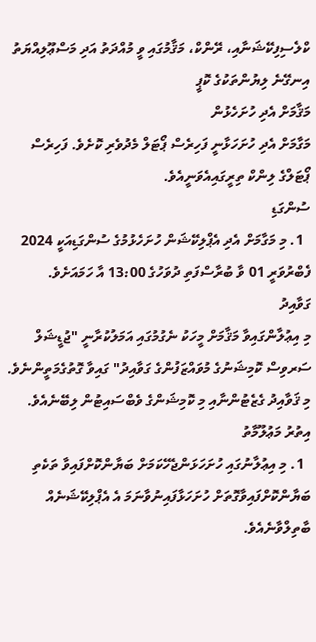ކްލެސިފިކޭޝަނާއި، ރޭންކް، މަޤާމުގައި ވީ މުއްދަތު އަދި މަސްޢޫލިއްޔަތު އިނގޭނެ ލިޔުންތަކުގެ ކޮޕީ
މަޤާމަށް އެދި ހުށަހެޅުން
މަގާމަށް އެދި ހުށަހަޅާނީ ފަހިރެސް ޕޯޓަލް މެދުވެރި ކޮށެވެ. ފަހިރެސް ޕޯޓަލްގެ ލިންކް ތިރީގައިއެވަނީއެވެ.
ސުންގަޑި
  1. މި މަގާމަށް އެދި އެޕްލިކޭޝަން ހުށަހެޅުމުގެ ސުންގަޑިއަކީ 2024 ފެބްރުވަރީ 01 ވާ ބުރާސްފަތި ދުވަހުގެ 13:00 އާ ހަމައަށެވެ.
ގަވާއިދު
މި އިޢުލާންގައިވާ މަޤާމަށް މީހަކު ނެގުމުގައި އަމަލުކުރާނީ "ޖުޑީޝަލް ސަރވިސް ކޮމިޝަނުގެ މުވައްޒަފުންގެ ގަވާއިދު" ގައިވާ ގޮތުގެމަތީންނެވެ. މި ޤަވާއިދު ގެޒެޓުންނާއި މި ކޮމިޝަންގެ ވެބްސައިޓުން ލިބޭނެއެވެ.
އިތުރު މަޢުލޫމާތު
  1. މި އިޢުލާނުގައި ހުށަހަޅަންޖެހޭކަމަށް ބަޔާންކޮށްފައިވާ ތަކެތި ބަޔާންކޮށްފައިވާގޮތަށް ހުށަހަޅާފައިނުވާނަމަ އެ އެޕްލިކޭޝަނެއް ބާތިލްވާނެއެވެ.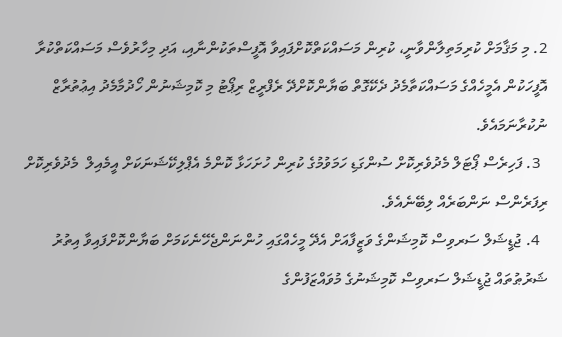2. މި މަޤާމަށް ކުރިމަތިލާންވާނީ، ކުރިން މަސައްކަތްކޮށްފައިވާ އޮފީސްތަކުންނާއި، އަދި މިހާރުވެސް މަސައްކަތްކުރާ އޮފީހަކުން އެމީހެއްގެ މަސައްކަތާމެދު ދެކޭގޮތް ބަޔާންކޮށްދޭ ރެފްރީޒް ރިޕޯޓު މި ކޮމިޝަނުން ހޯދުމާމެދު އިޢުތުރާޒް ނުކުރާނަމައެވެ.
  3. ފަހިރެސް ޕޯޓަލް މެދުވެރިކޮށް ސުންގަޑި ހަމަވުމުގެ ކުރިން ހުށަހަޅާ ކޮންމެ އެޕްލިކޭޝަނަކަށް އީމެއިލް  މެދުވެރިކޮށް ރިފަރެންސް ނަންބަރެއް ލިބޭނެއެވެ.
  4. ޖުޑީޝަލް ސަރވިސް ކޮމިޝަންގެ ވަޒީފާއަށް އެދޭ މީހެއްގައި ހުންނަންޖެހޭނެކަމަށް ބަޔާންކޮށްފައިވާ އިތުރު ޝަރުޠުތައް ޖުޑީޝަލް ސަރވިސް ކޮމިޝަނުގެ މުވައްޒަފުންގެ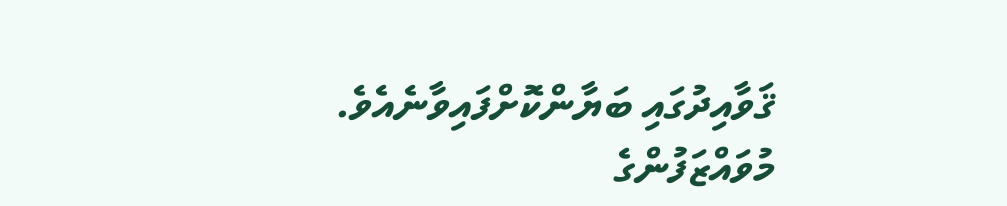ޤަވާއިދުގައި ބަޔާންކޮށްފައިވާނެއެވެ. މުވައްޒަފުންގެ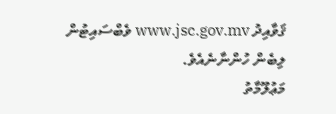ޤަވާއިދު www.jsc.gov.mv ވެބްސައިޓުން ލިބެން ހުންނާނެއެވެ.
މަޢުލޫމާތު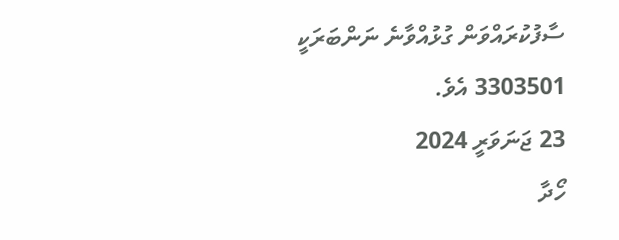ސާފުކުރައްވަން ގުޅުއްވާނެ ނަންބަރަކީ 3303501 އެވެ.
23 ޖަނަވަރީ 2024
ހޯދާ